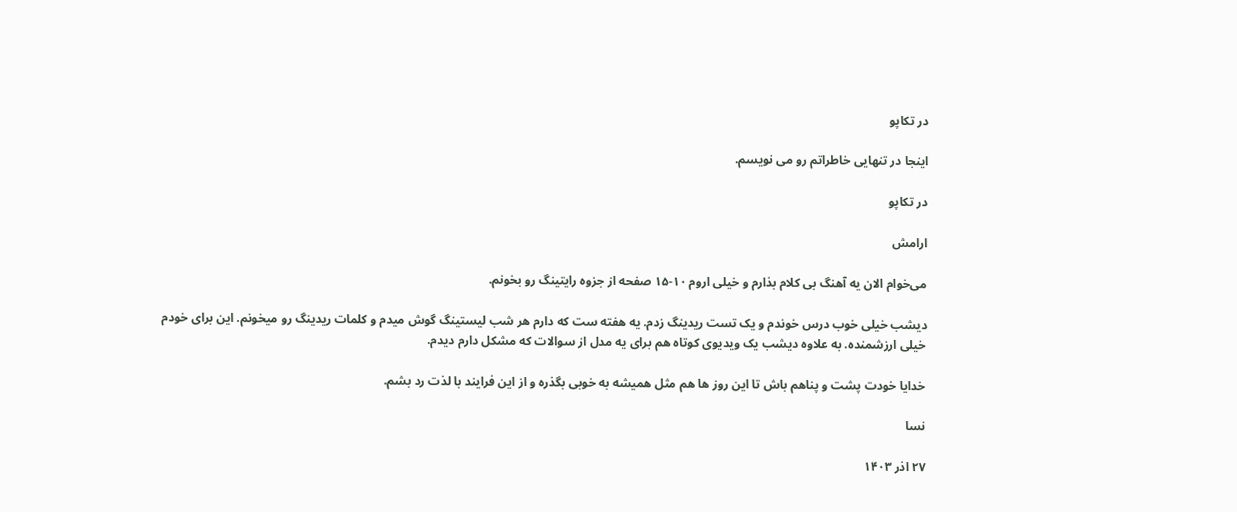در تکاپو

اینجا در تنهایی خاطراتم رو می نویسم.

در تکاپو

ارامش

می‌خوام الان یه آهنگ بی کلام بذارم و خیلی اروم ۱۰-۱۵ صفحه از جزوه رایتینگ رو بخونم.

دیشب خیلی خوب درس خوندم و یک تست ریدینگ زدم. یه هفته ست که دارم هر شب لیستینگ گوش میدم و کلمات ریدینگ رو میخونم. این برای خودم خیلی ارزشمنده. به علاوه دیشب یک ویدیوی کوتاه هم برای یه مدل از سوالات که مشکل دارم دیدم.

خدایا خودت پشت و پناهم باش تا این روز ها هم مثل همیشه به خوبی بگذره و از این فرایند با لذت رد بشم.

نسا

۲۷ اذر ۱۴۰۳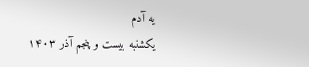یه آدم
یکشنبه بیست و پنجم آذر ۱۴۰۳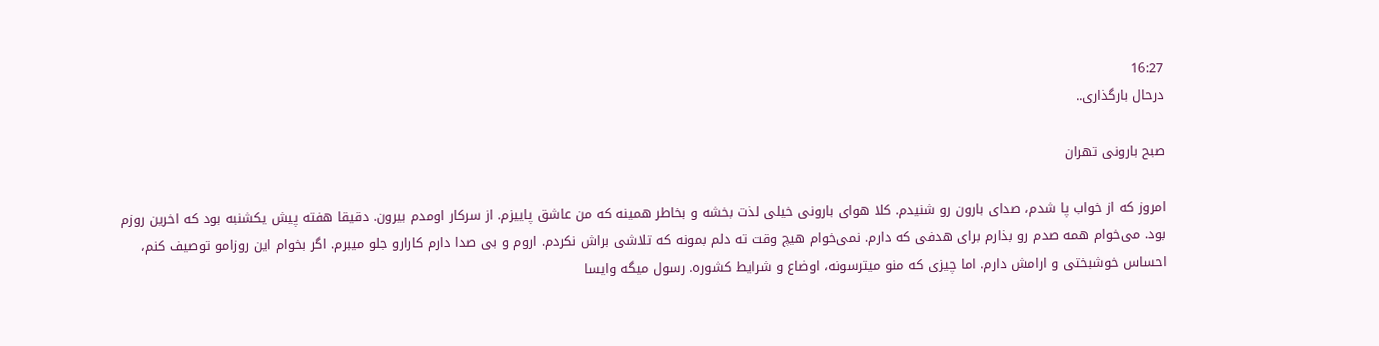16:27
درحال بارگذاری..

صبح بارونی تهران

امروز که از خواب پا شدم، صدای بارون رو شنیدم. کلا هوای بارونی خیلی لذت بخشه و بخاطر همینه که من عاشق پاییزم. از سرکار اومدم بیرون. دقیقا هفته پیش یکشنبه بود که اخرین روزم بود. می‌خوام همه صدم رو بذارم برای هدفی که دارم. نمی‌خوام هیچ وقت ته دلم بمونه که تلاشی براش نکردم. اروم و بی صدا دارم کارارو جلو میبرم. اگر بخوام این روزامو توصیف کنم، احساس خوشبختی و ارامش دارم. اما چیزی که منو میترسونه، اوضاع و شرایط کشوره. رسول میگه وایسا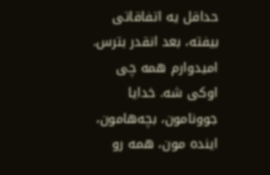حداقل یه اتفاقاتی بیفته، بعد انقدر بترس. امیدوارم همه چی اوکی شه. خدایا جوونامون، بچه‌هامون، اینده مون، همه رو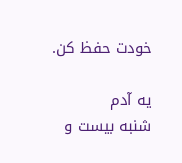خودت حفظ کن.

یه آدم
شنبه بیست و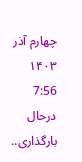چهارم آذر ۱۴۰۳
7:56
درحال بارگذاری..